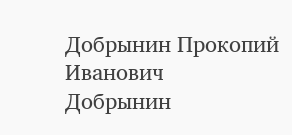Добрынин Прокопий Иванович
Добрынин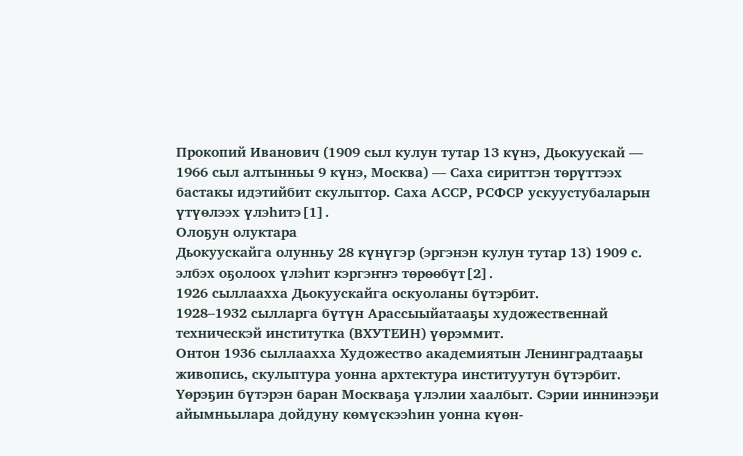Прокопий Иванович (1909 сыл кулун тутар 13 күнэ, Дьокуускай — 1966 сыл алтынньы 9 күнэ, Москва) — Саха сириттэн төрүттээх бастакы идэтийбит скульптор. Саха АССР, РСФСР ускуустубаларын үтүөлээх үлэһитэ[1].
Олоҕун олуктара
Дьокуускайга олунньу 28 күнүгэр (эргэнэн кулун тутар 13) 1909 с. элбэх оҕолоох үлэһит кэргэҥҥэ төрөөбүт[2].
1926 сыллаахха Дьокуускайга оскуоланы бүтэрбит.
1928–1932 сылларга бүтүн Арассыыйатааҕы художественнай техническэй институтка (ВХУТЕИН) үөрэммит.
Онтон 1936 сыллаахха Художество академиятын Ленинградтааҕы живопись, скульптура уонна архтектура институутун бүтэрбит. Үөрэҕин бүтэрэн баран Москваҕа үлэлии хаалбыт. Сэрии иннинээҕи айымньылара дойдуну көмүскээһин уонна күөн-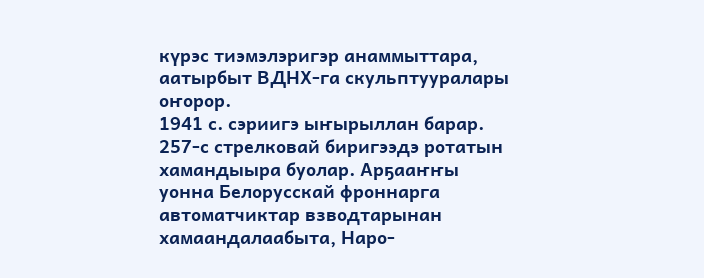күрэс тиэмэлэригэр анаммыттара, аатырбыт ВДНХ-га скульптууралары оҥорор.
1941 с. сэриигэ ыҥырыллан барар. 257-с стрелковай биригээдэ ротатын хамандыыра буолар. Арҕааҥҥы уонна Белорусскай фроннарга автоматчиктар взводтарынан хамаандалаабыта, Наро-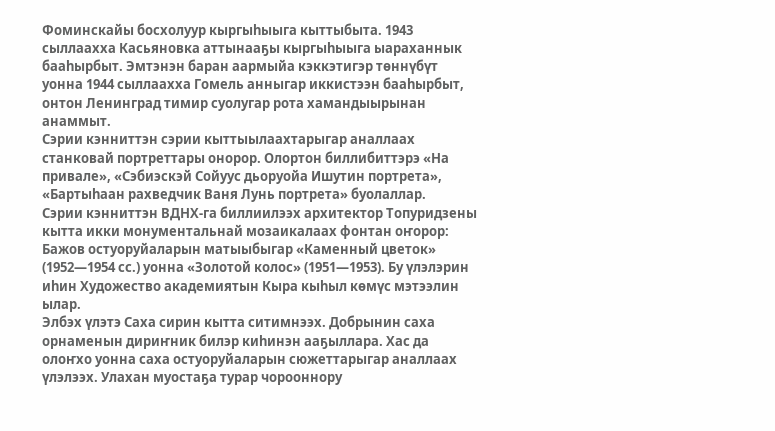Фоминскайы босхолуур кыргыһыыга кыттыбыта. 1943 сыллаахха Касьяновка аттынааҕы кыргыһыыга ыараханнык бааһырбыт. Эмтэнэн баран аармыйа кэккэтигэр төннүбүт уонна 1944 сыллаахха Гомель анныгар иккистээн бааһырбыт, онтон Ленинград тимир суолугар рота хамандыырынан анаммыт.
Сэрии кэнниттэн сэрии кыттыылаахтарыгар аналлаах станковай портреттары онорор. Олортон биллибиттэрэ «На привале», «Сэбиэскэй Сойуус дьоруойа Ишутин портрета», «Бартыһаан рахведчик Ваня Лунь портрета» буолаллар.
Сэрии кэнниттэн ВДНХ-га биллиилээх архитектор Топуридзены кытта икки монументальнай мозаикалаах фонтан оҥорор: Бажов остуоруйаларын матыыбыгар «Каменный цветок» (1952—1954 сс.) уонна «Золотой колос» (1951—1953). Бу үлэлэрин иһин Художество академиятын Кыра кыһыл көмүс мэтээлин ылар.
Элбэх үлэтэ Саха сирин кытта ситимнээх. Добрынин саха орнаменын дириҥник билэр киһинэн ааҕыллара. Хас да олоҥхо уонна саха остуоруйаларын сюжеттарыгар аналлаах үлэлээх. Улахан муостаҕа турар чорооннору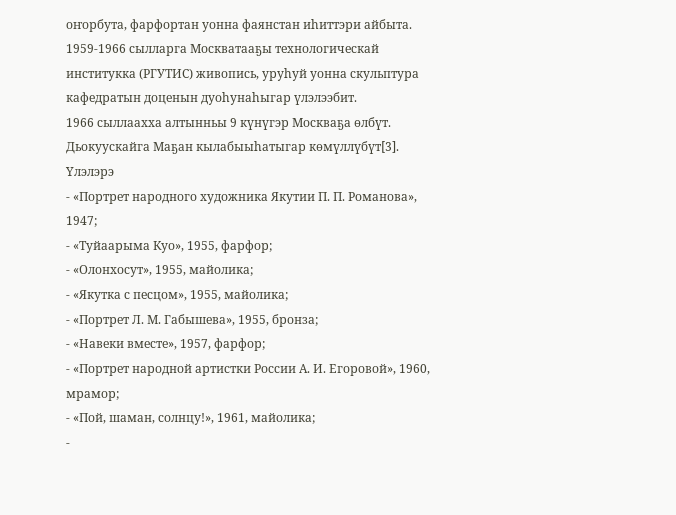оҥорбута, фарфортан уонна фаянстан иһиттэри айбыта.
1959-1966 сылларга Москватааҕы технологическай институкка (РГУТИС) живопись, уруһуй уонна скульптура кафедратын доценын дуоһунаһыгар үлэлээбит.
1966 сыллаахха алтынньы 9 күнүгэр Москваҕа өлбүт. Дьокуускайга Маҕан кылабыыһатыгар көмүллүбүт[3].
Үлэлэрэ
- «Портрет народного художника Якутии П. П. Романова», 1947;
- «Туйаарыма Куо», 1955, фарфор;
- «Олонхосут», 1955, майолика;
- «Якутка с песцом», 1955, майолика;
- «Портрет Л. М. Габышева», 1955, бронза;
- «Навеки вместе», 1957, фарфор;
- «Портрет народной артистки России А. И. Егоровой», 1960, мрамор;
- «Пой, шаман, солнцу!», 1961, майолика;
-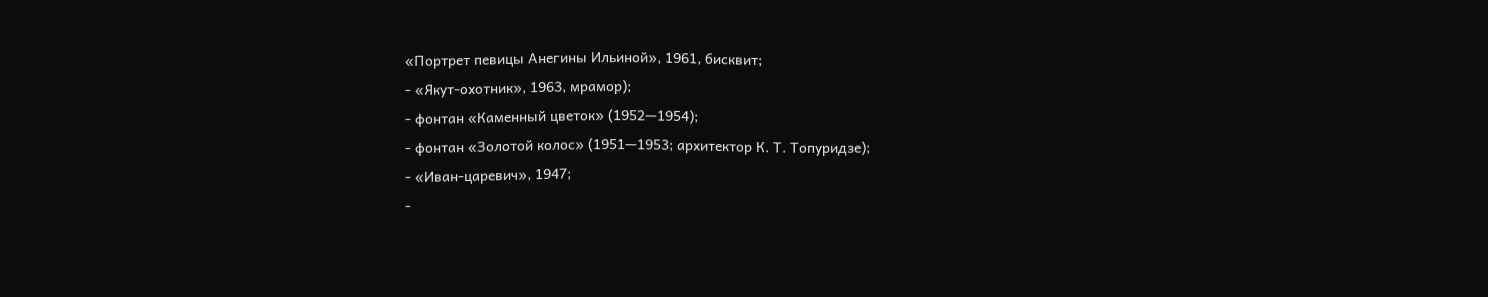«Портрет певицы Анегины Ильиной», 1961, бисквит;
- «Якут-охотник», 1963, мрамор);
- фонтан «Каменный цветок» (1952—1954);
- фонтан «Золотой колос» (1951—1953; архитектор К. Т. Топуридзе);
- «Иван-царевич», 1947;
-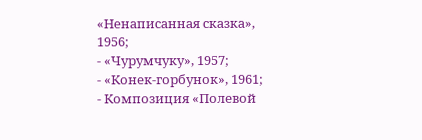«Ненаписанная сказка», 1956;
- «Чурумчуку», 1957;
- «Конек-горбунок», 1961;
- Композиция «Полевой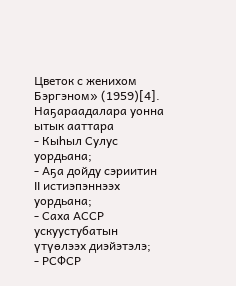Цветок с женихом Бэргэном» (1959)[4].
Наҕараадалара уонна ытык ааттара
- Кыһыл Сулус уордьана;
- Аҕа дойду сэриитин II истиэпэннээх уордьана;
- Саха АССР ускуустубатын үтүөлээх диэйэтэлэ;
- РСФСР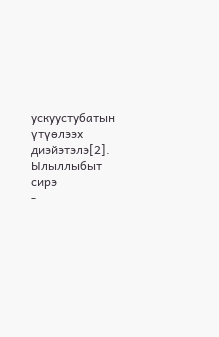ускуустубатын үтүөлээх диэйэтэлэ[2].
Ылыллыбыт сирэ
-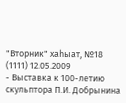"Вторник" хаһыат, №18 (1111) 12.05.2009
- Выставка к 100-летию скульптора П.И. Добрынина